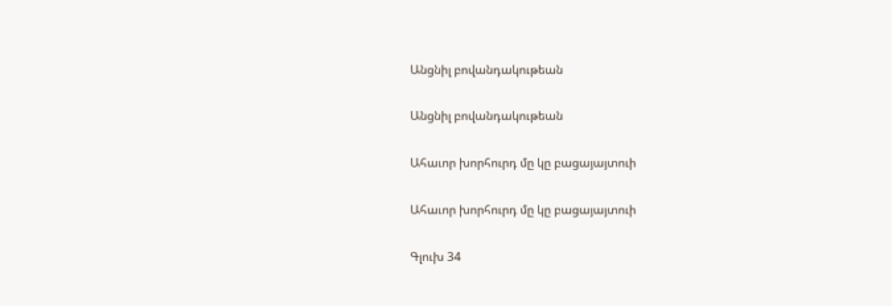Անցնիլ բովանդակութեան

Անցնիլ բովանդակութեան

Ահաւոր խորհուրդ մը կը բացայայտուի

Ահաւոր խորհուրդ մը կը բացայայտուի

Գլուխ 34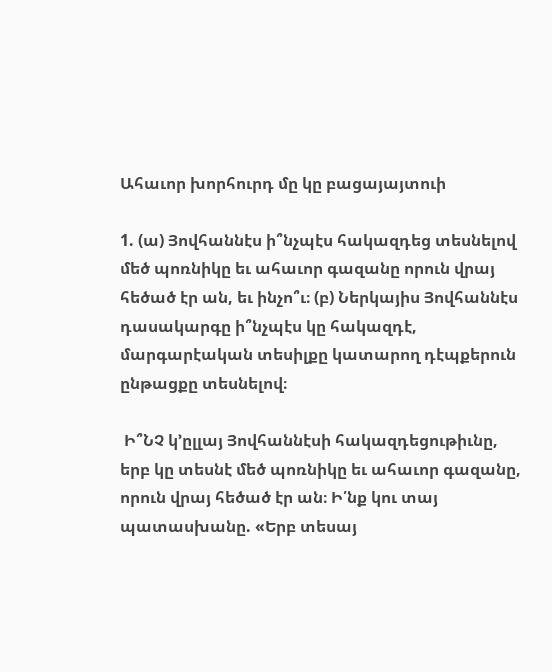Ահաւոր խորհուրդ մը կը բացայայտուի

1. (ա) Յովհաննէս ի՞նչպէս հակազդեց տեսնելով մեծ պոռնիկը եւ ահաւոր գազանը որուն վրայ հեծած էր ան, եւ ինչո՞ւ։ (բ) Ներկայիս Յովհաննէս դասակարգը ի՞նչպէս կը հակազդէ, մարգարէական տեսիլքը կատարող դէպքերուն ընթացքը տեսնելով։

 Ի՞ՆՉ կ’ըլլայ Յովհաննէսի հակազդեցութիւնը, երբ կը տեսնէ մեծ պոռնիկը եւ ահաւոր գազանը, որուն վրայ հեծած էր ան։ Ի՛նք կու տայ պատասխանը. «Երբ տեսայ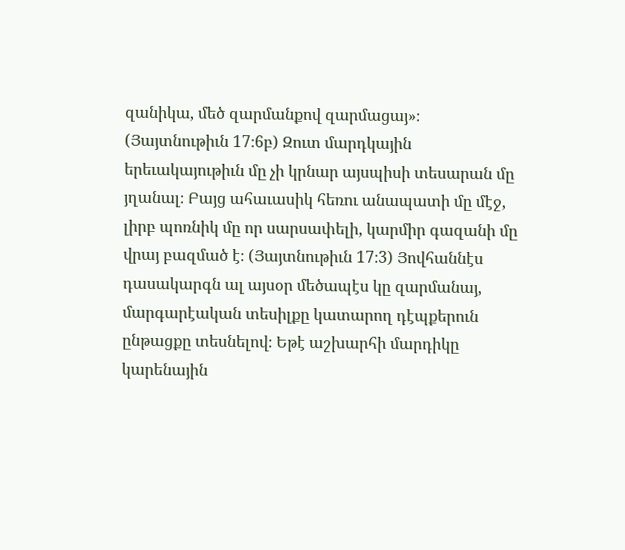զանիկա, մեծ զարմանքով զարմացայ»։ (Յայտնութիւն 17։6բ) Զուտ մարդկային երեւակայութիւն մը չի կրնար այսպիսի տեսարան մը յղանալ։ Բայց ահաւասիկ հեռու անապատի մը մէջ, լիրբ պոռնիկ մը որ սարսափելի, կարմիր գազանի մը վրայ բազմած է։ (Յայտնութիւն 17։3) Յովհաննէս դասակարգն ալ այսօր մեծապէս կը զարմանայ, մարգարէական տեսիլքը կատարող դէպքերուն ընթացքը տեսնելով։ Եթէ աշխարհի մարդիկը կարենային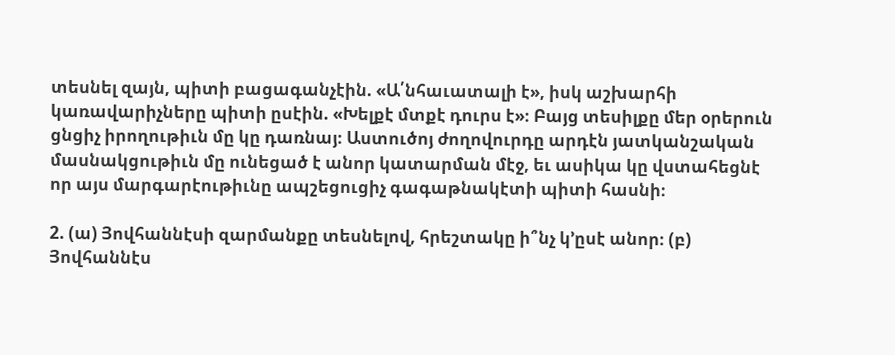տեսնել զայն, պիտի բացագանչէին. «Ա՛նհաւատալի է», իսկ աշխարհի կառավարիչները պիտի ըսէին. «Խելքէ մտքէ դուրս է»։ Բայց տեսիլքը մեր օրերուն ցնցիչ իրողութիւն մը կը դառնայ։ Աստուծոյ ժողովուրդը արդէն յատկանշական մասնակցութիւն մը ունեցած է անոր կատարման մէջ, եւ ասիկա կը վստահեցնէ որ այս մարգարէութիւնը ապշեցուցիչ գագաթնակէտի պիտի հասնի։

2. (ա) Յովհաննէսի զարմանքը տեսնելով, հրեշտակը ի՞նչ կ’ըսէ անոր։ (բ) Յովհաննէս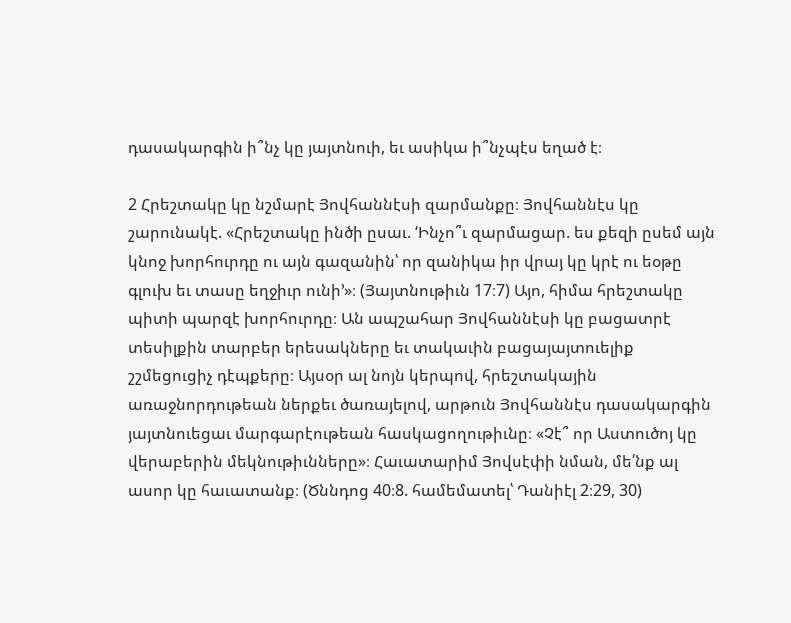դասակարգին ի՞նչ կը յայտնուի, եւ ասիկա ի՞նչպէս եղած է։

2 Հրեշտակը կը նշմարէ Յովհաննէսի զարմանքը։ Յովհաննէս կը շարունակէ. «Հրեշտակը ինծի ըսաւ. ‘Ինչո՞ւ զարմացար. ես քեզի ըսեմ այն կնոջ խորհուրդը ու այն գազանին՝ որ զանիկա իր վրայ կը կրէ ու եօթը գլուխ եւ տասը եղջիւր ունի’»։ (Յայտնութիւն 17։7) Այո, հիմա հրեշտակը պիտի պարզէ խորհուրդը։ Ան ապշահար Յովհաննէսի կը բացատրէ տեսիլքին տարբեր երեսակները եւ տակաւին բացայայտուելիք շշմեցուցիչ դէպքերը։ Այսօր ալ նոյն կերպով, հրեշտակային առաջնորդութեան ներքեւ ծառայելով, արթուն Յովհաննէս դասակարգին յայտնուեցաւ մարգարէութեան հասկացողութիւնը։ «Չէ՞ որ Աստուծոյ կը վերաբերին մեկնութիւնները»։ Հաւատարիմ Յովսէփի նման, մե՛նք ալ ասոր կը հաւատանք։ (Ծննդոց 40։8. համեմատել՝ Դանիէլ 2։29, 30)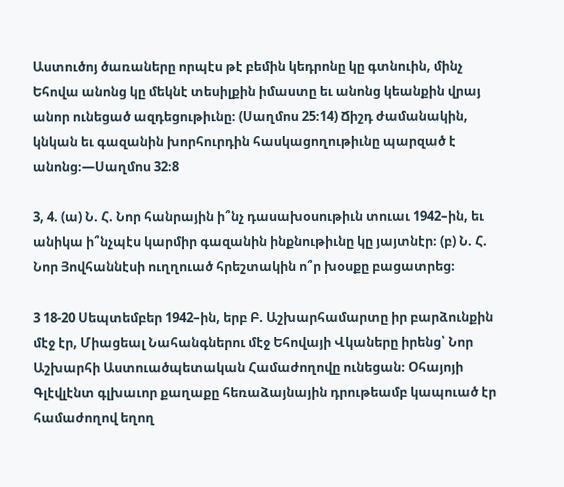Աստուծոյ ծառաները որպէս թէ բեմին կեդրոնը կը գտնուին, մինչ Եհովա անոնց կը մեկնէ տեսիլքին իմաստը եւ անոնց կեանքին վրայ անոր ունեցած ազդեցութիւնը։ (Սաղմոս 25։14) Ճիշդ ժամանակին, կնկան եւ գազանին խորհուրդին հասկացողութիւնը պարզած է անոնց։—Սաղմոս 32։8

3, 4. (ա) Ն. Հ. Նոր հանրային ի՞նչ դասախօսութիւն տուաւ 1942–ին, եւ անիկա ի՞նչպէս կարմիր գազանին ինքնութիւնը կը յայտնէր։ (բ) Ն. Հ. Նոր Յովհաննէսի ուղղուած հրեշտակին ո՞ր խօսքը բացատրեց։

3 18-20 Սեպտեմբեր 1942–ին, երբ Բ. Աշխարհամարտը իր բարձունքին մէջ էր, Միացեալ Նահանգներու մէջ Եհովայի Վկաները իրենց՝ Նոր Աշխարհի Աստուածպետական Համաժողովը ունեցան։ Օհայոյի Գլէվլէնտ գլխաւոր քաղաքը հեռաձայնային դրութեամբ կապուած էր համաժողով եղող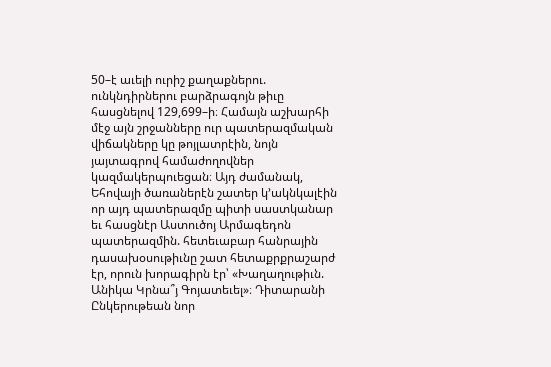50–է աւելի ուրիշ քաղաքներու. ունկնդիրներու բարձրագոյն թիւը հասցնելով 129,699–ի։ Համայն աշխարհի մէջ այն շրջանները ուր պատերազմական վիճակները կը թոյլատրէին, նոյն յայտագրով համաժողովներ կազմակերպուեցան։ Այդ ժամանակ, Եհովայի ծառաներէն շատեր կ’ակնկալէին որ այդ պատերազմը պիտի սաստկանար եւ հասցնէր Աստուծոյ Արմագեդոն պատերազմին. հետեւաբար հանրային դասախօսութիւնը շատ հետաքրքրաշարժ էր, որուն խորագիրն էր՝ «Խաղաղութիւն. Անիկա Կրնա՞յ Գոյատեւել»։ Դիտարանի Ընկերութեան նոր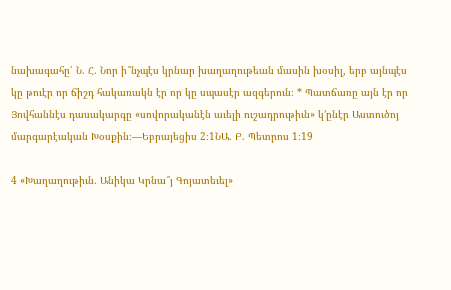նախագահը՝ Ն. Հ. Նոր ի՞նչպէս կրնար խաղաղութեան մասին խօսիլ, երբ այնպէս կը թուէր որ ճիշդ հակառակն էր որ կը սպասէր ազգերուն։ * Պատճառը այն էր որ Յովհաննէս դասակարգը «սովորականէն աւելի ուշադրութիւն» կ’ընէր Աստուծոյ մարգարէական Խօսքին։—Եբրայեցիս 2։1ՆԱ. Բ. Պետրոս 1։19

4 «Խաղաղութիւն. Անիկա Կրնա՞յ Գոյատեւել»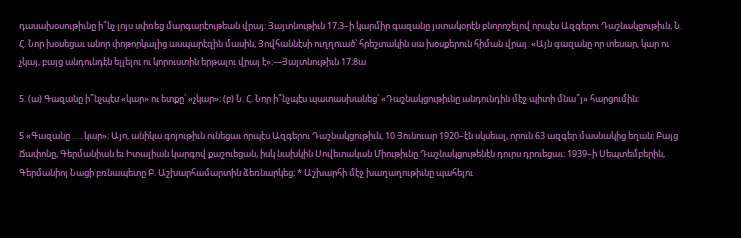դասախօսութիւնը ի՞նչ լոյս սփռեց մարգարէութեան վրայ։ Յայտնութիւն 17։3–ի կարմիր գազանը յստակօրէն բնորոշելով որպէս Ազգերու Դաշնակցութիւն, Ն. Հ. Նոր խօսեցաւ անոր փոթորկալից ասպարէզին մասին, Յովհաննէսի ուղղուած՝ հրեշտակին սա խօսքերուն հիման վրայ. «Այն գազանը որ տեսար, կար ու չկայ, բայց անդունդէն ելլելու ու կորուստին երթալու վրայ է»։—Յայտնութիւն 17։8ա

5. (ա) Գազանը ի՞նչպէս «կար» ու ետքը՝ «չկար»։ (բ) Ն. Հ. Նոր ի՞նչպէս պատասխանեց՝ «Դաշնակցութիւնը անդունդին մէջ պիտի մնա՞յ» հարցումին։

5 «Գազանը . . . կար»։ Այո, անիկա գոյութիւն ունեցաւ որպէս Ազգերու Դաշնակցութիւն, 10 Յունուար 1920–էն սկսեալ, որուն 63 ազգեր մասնակից եղան։ Բայց Ճափոնը, Գերմանիան եւ Իտալիան կարգով քաշուեցան, իսկ նախկին Սովետական Միութիւնը Դաշնակցութենէն դուրս դրուեցաւ։ 1939–ի Սեպտեմբերին, Գերմանիոյ Նացի բռնապետը Բ. Աշխարհամարտին ձեռնարկեց։ * Աշխարհի մէջ խաղաղութիւնը պահելու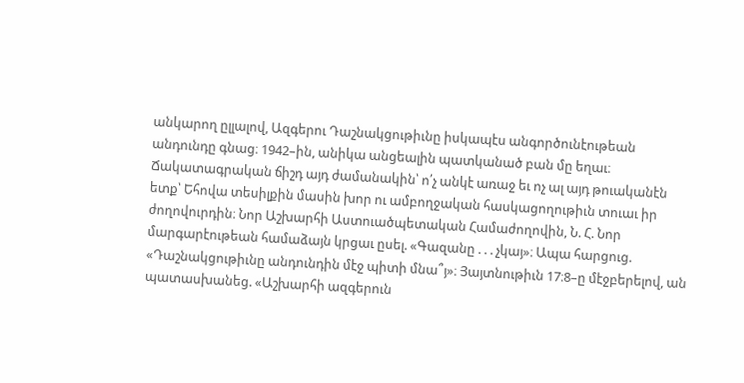անկարող ըլլալով, Ազգերու Դաշնակցութիւնը իսկապէս անգործունէութեան անդունդը գնաց։ 1942–ին, անիկա անցեալին պատկանած բան մը եղաւ։ Ճակատագրական ճիշդ այդ ժամանակին՝ ո՛չ անկէ առաջ եւ ոչ ալ այդ թուականէն ետք՝ Եհովա տեսիլքին մասին խոր ու ամբողջական հասկացողութիւն տուաւ իր ժողովուրդին։ Նոր Աշխարհի Աստուածպետական Համաժողովին, Ն. Հ. Նոր մարգարէութեան համաձայն կրցաւ ըսել. «Գազանը . . . չկայ»։ Ապա հարցուց. «Դաշնակցութիւնը անդունդին մէջ պիտի մնա՞յ»։ Յայտնութիւն 17։8–ը մէջբերելով, ան պատասխանեց. «Աշխարհի ազգերուն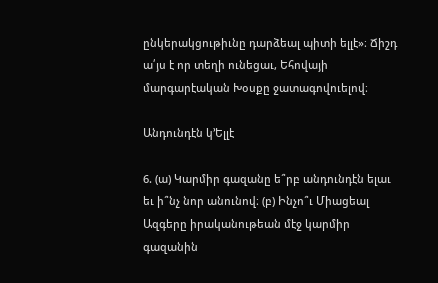ընկերակցութիւնը դարձեալ պիտի ելլէ»։ Ճիշդ ա՛յս է որ տեղի ունեցաւ, Եհովայի մարգարէական Խօսքը ջատագովուելով։

Անդունդէն կ’Ելլէ

6. (ա) Կարմիր գազանը ե՞րբ անդունդէն ելաւ եւ ի՞նչ նոր անունով։ (բ) Ինչո՞ւ Միացեալ Ազգերը իրականութեան մէջ կարմիր գազանին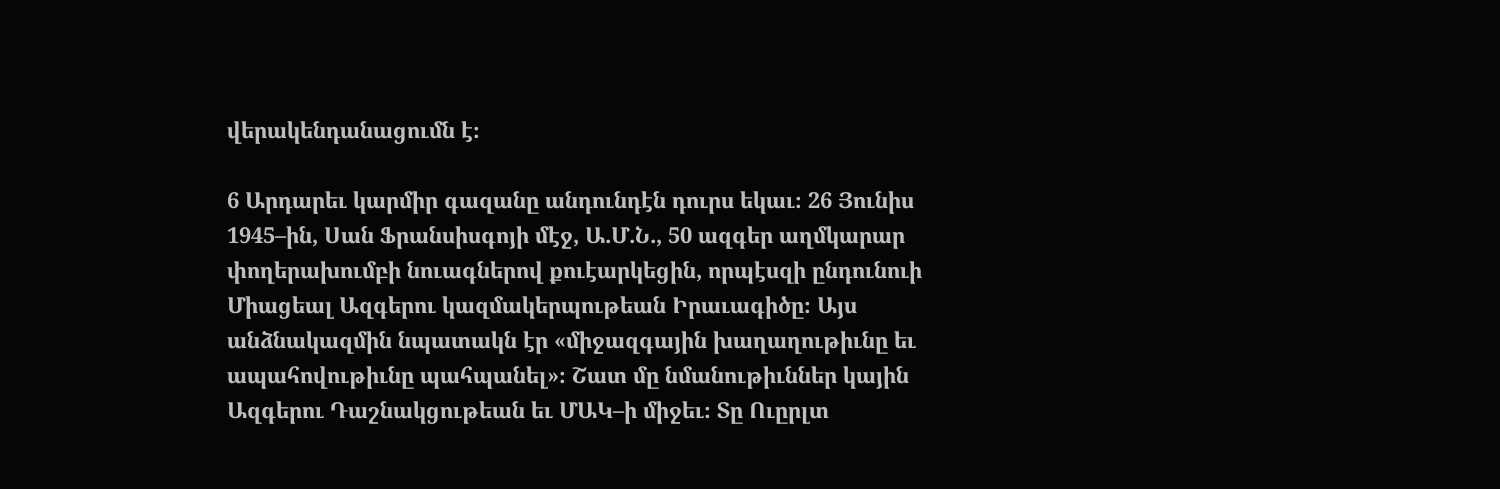վերակենդանացումն է։

6 Արդարեւ կարմիր գազանը անդունդէն դուրս եկաւ։ 26 Յունիս 1945–ին, Սան Ֆրանսիսգոյի մէջ, Ա.Մ.Ն., 50 ազգեր աղմկարար փողերախումբի նուագներով քուէարկեցին, որպէսզի ընդունուի Միացեալ Ազգերու կազմակերպութեան Իրաւագիծը։ Այս անձնակազմին նպատակն էր «միջազգային խաղաղութիւնը եւ ապահովութիւնը պահպանել»։ Շատ մը նմանութիւններ կային Ազգերու Դաշնակցութեան եւ ՄԱԿ–ի միջեւ։ Տը Ուըրլտ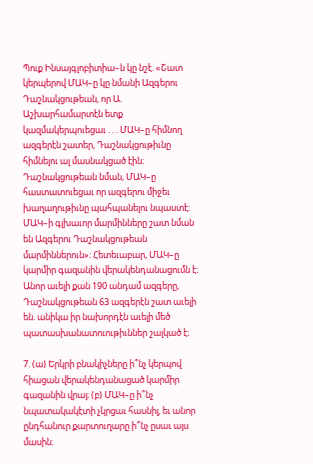Պուք Ինսայգլոբիտիա–ն կը նշէ. «Շատ կերպերով ՄԱԿ–ը կը նմանի Ազգերու Դաշնակցութեան, որ Ա. Աշխարհամարտէն ետք կազմակերպուեցաւ . . . ՄԱԿ–ը հիմնող ազգերէն շատեր, Դաշնակցութիւնը հիմնելու ալ մասնակցած էին։ Դաշնակցութեան նման, ՄԱԿ–ը հաստատուեցաւ որ ազգերու միջեւ խաղաղութիւնը պահպանելու նպաստէ։ ՄԱԿ–ի գլխաւոր մարմինները շատ նման են Ազգերու Դաշնակցութեան մարմիններուն»։ Հետեւաբար, ՄԱԿ–ը կարմիր գազանին վերակենդանացումն է։ Անոր աւելի քան 190 անդամ ազգերը, Դաշնակցութեան 63 ազգերէն շատ աւելի են. անիկա իր նախորդէն աւելի մեծ պատասխանատուութիւններ շալկած է։

7. (ա) Երկրի բնակիչները ի՞նչ կերպով հիացան վերակենդանացած կարմիր գազանին վրայ։ (բ) ՄԱԿ–ը ի՞նչ նպատակակէտի չկրցաւ հասնիլ, եւ անոր ընդհանուր քարտուղարը ի՞նչ ըսաւ այս մասին։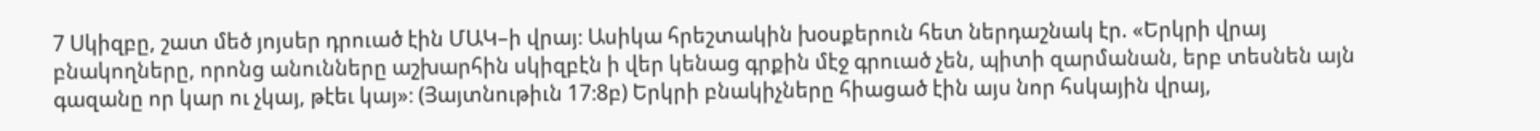7 Սկիզբը, շատ մեծ յոյսեր դրուած էին ՄԱԿ–ի վրայ։ Ասիկա հրեշտակին խօսքերուն հետ ներդաշնակ էր. «Երկրի վրայ բնակողները, որոնց անունները աշխարհին սկիզբէն ի վեր կենաց գրքին մէջ գրուած չեն, պիտի զարմանան, երբ տեսնեն այն գազանը որ կար ու չկայ, թէեւ կայ»։ (Յայտնութիւն 17։8բ) Երկրի բնակիչները հիացած էին այս նոր հսկային վրայ,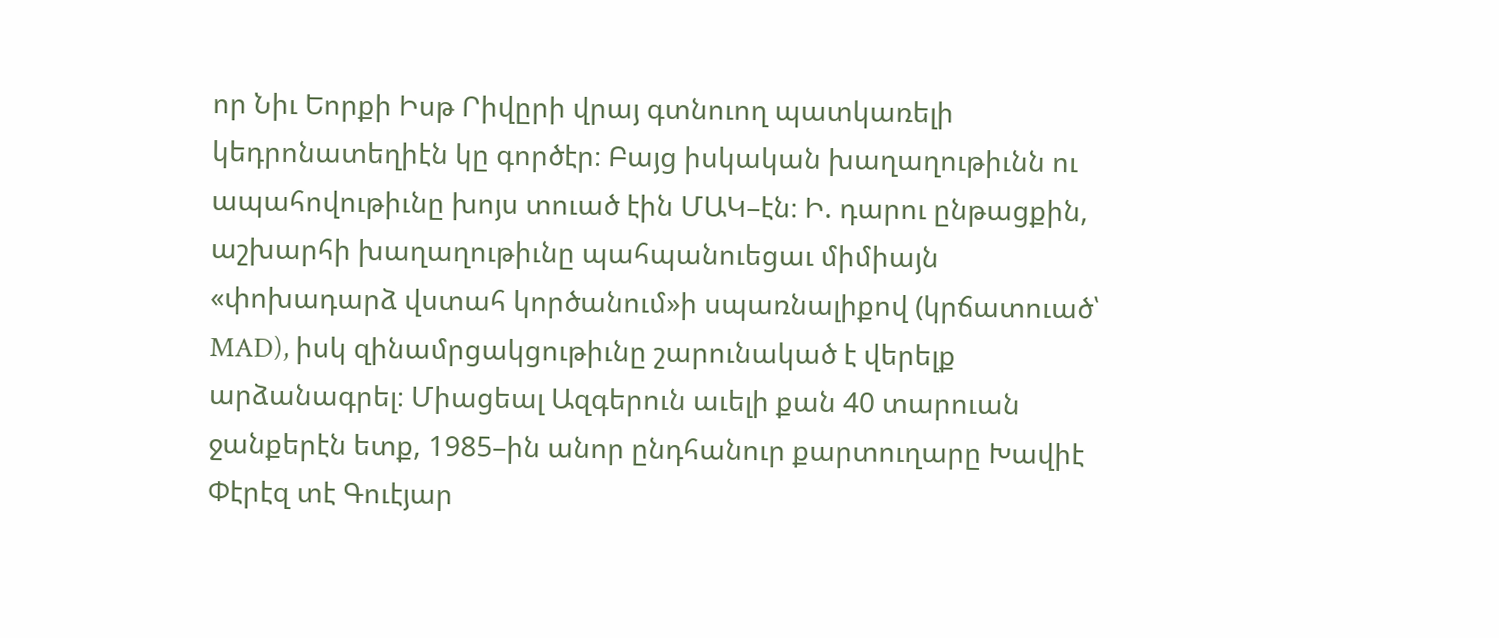որ Նիւ Եորքի Իսթ Րիվըրի վրայ գտնուող պատկառելի կեդրոնատեղիէն կը գործէր։ Բայց իսկական խաղաղութիւնն ու ապահովութիւնը խոյս տուած էին ՄԱԿ–էն։ Ի. դարու ընթացքին, աշխարհի խաղաղութիւնը պահպանուեցաւ միմիայն «փոխադարձ վստահ կործանում»ի սպառնալիքով (կրճատուած՝ MAD), իսկ զինամրցակցութիւնը շարունակած է վերելք արձանագրել։ Միացեալ Ազգերուն աւելի քան 40 տարուան ջանքերէն ետք, 1985–ին անոր ընդհանուր քարտուղարը Խավիէ Փէրէզ տէ Գուէյար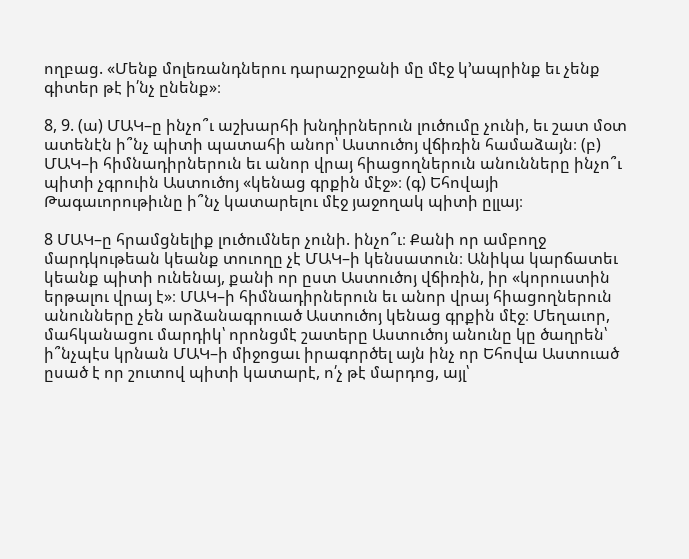ողբաց. «Մենք մոլեռանդներու դարաշրջանի մը մէջ կ’ապրինք եւ չենք գիտեր թէ ի՛նչ ընենք»։

8, 9. (ա) ՄԱԿ–ը ինչո՞ւ աշխարհի խնդիրներուն լուծումը չունի, եւ շատ մօտ ատենէն ի՞նչ պիտի պատահի անոր՝ Աստուծոյ վճիռին համաձայն։ (բ) ՄԱԿ–ի հիմնադիրներուն եւ անոր վրայ հիացողներուն անունները ինչո՞ւ պիտի չգրուին Աստուծոյ «կենաց գրքին մէջ»։ (գ) Եհովայի Թագաւորութիւնը ի՞նչ կատարելու մէջ յաջողակ պիտի ըլլայ։

8 ՄԱԿ–ը հրամցնելիք լուծումներ չունի. ինչո՞ւ։ Քանի որ ամբողջ մարդկութեան կեանք տուողը չէ ՄԱԿ–ի կենսատուն։ Անիկա կարճատեւ կեանք պիտի ունենայ, քանի որ ըստ Աստուծոյ վճիռին, իր «կորուստին երթալու վրայ է»։ ՄԱԿ–ի հիմնադիրներուն եւ անոր վրայ հիացողներուն անունները չեն արձանագրուած Աստուծոյ կենաց գրքին մէջ։ Մեղաւոր, մահկանացու մարդիկ՝ որոնցմէ շատերը Աստուծոյ անունը կը ծաղրեն՝ ի՞նչպէս կրնան ՄԱԿ–ի միջոցաւ իրագործել այն ինչ որ Եհովա Աստուած ըսած է որ շուտով պիտի կատարէ, ո՛չ թէ մարդոց, այլ՝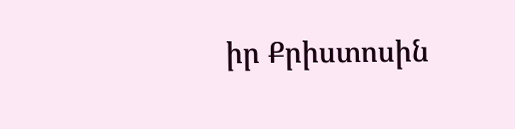իր Քրիստոսին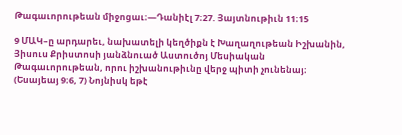Թագաւորութեան միջոցաւ։—Դանիէլ 7։27. Յայտնութիւն 11։15

9 ՄԱԿ–ը արդարեւ, նախատելի կեղծիքն է Խաղաղութեան Իշխանին, Յիսուս Քրիստոսի յանձնուած Աստուծոյ Մեսիական Թագաւորութեան, որու իշխանութիւնը վերջ պիտի չունենայ։ (Եսայեայ 9։6, 7) Նոյնիսկ եթէ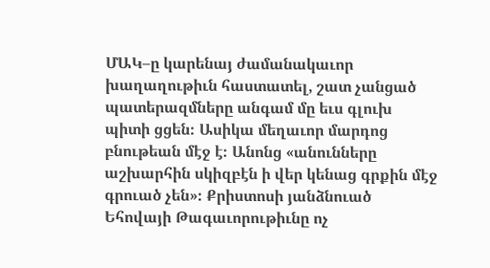ՄԱԿ–ը կարենայ ժամանակաւոր խաղաղութիւն հաստատել, շատ չանցած պատերազմները անգամ մը եւս գլուխ պիտի ցցեն։ Ասիկա մեղաւոր մարդոց բնութեան մէջ է։ Անոնց «անունները աշխարհին սկիզբէն ի վեր կենաց գրքին մէջ գրուած չեն»։ Քրիստոսի յանձնուած Եհովայի Թագաւորութիւնը ոչ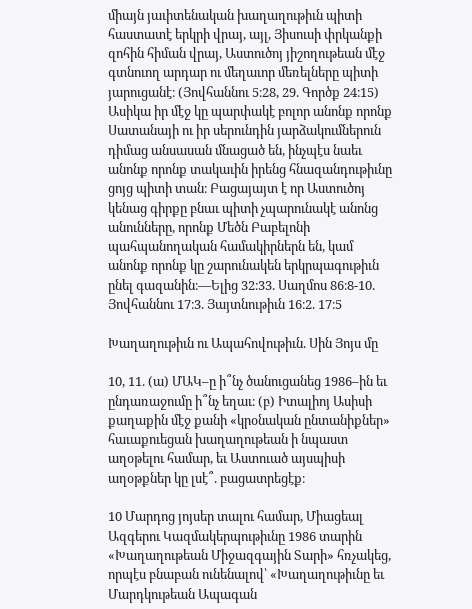միայն յաւիտենական խաղաղութիւն պիտի հաստատէ երկրի վրայ, այլ, Յիսուսի փրկանքի զոհին հիման վրայ, Աստուծոյ յիշողութեան մէջ գտնուող արդար ու մեղաւոր մեռելները պիտի յարուցանէ։ (Յովհաննու 5։28, 29. Գործք 24։15) Ասիկա իր մէջ կը պարփակէ բոլոր անոնք որոնք Սատանայի ու իր սերունդին յարձակումներուն դիմաց անսասան մնացած են, ինչպէս նաեւ անոնք որոնք տակաւին իրենց հնազանդութիւնը ցոյց պիտի տան։ Բացայայտ է որ Աստուծոյ կենաց գիրքը բնաւ պիտի չպարունակէ անոնց անունները, որոնք Մեծն Բաբելոնի պահպանողական համակիրներն են, կամ անոնք որոնք կը շարունակեն երկրպագութիւն ընել գազանին։—Ելից 32։33. Սաղմոս 86։8-10. Յովհաննու 17։3. Յայտնութիւն 16։2. 17։5

Խաղաղութիւն ու Ապահովութիւն. Սին Յոյս մը

10, 11. (ա) ՄԱԿ–ը ի՞նչ ծանուցանեց 1986–ին եւ ընդառաջումը ի՞նչ եղաւ։ (բ) Իտալիոյ Ասիսի քաղաքին մէջ քանի «կրօնական ընտանիքներ» հաւաքուեցան խաղաղութեան ի նպաստ աղօթելու համար, եւ Աստուած այսպիսի աղօթքներ կը լսէ՞. բացատրեցէք։

10 Մարդոց յոյսեր տալու համար, Միացեալ Ազգերու Կազմակերպութիւնը 1986 տարին «Խաղաղութեան Միջազգային Տարի» հռչակեց, որպէս բնաբան ունենալով՝ «Խաղաղութիւնը եւ Մարդկութեան Ապագան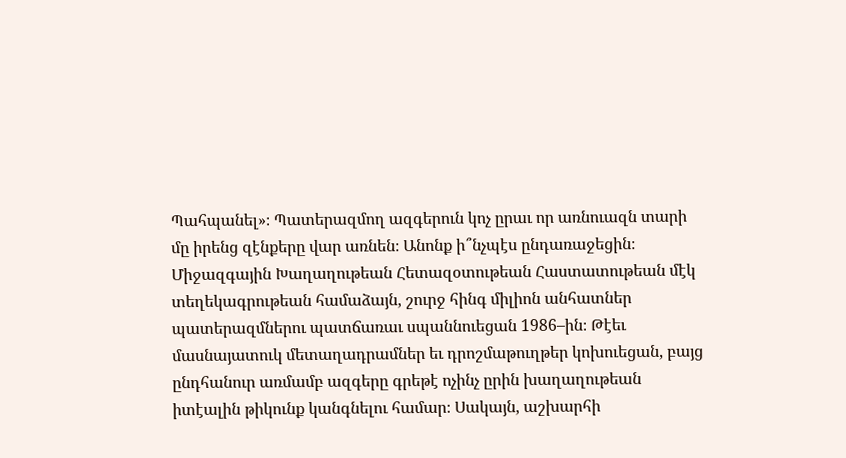Պահպանել»։ Պատերազմող ազգերուն կոչ ըրաւ որ առնուազն տարի մը իրենց զէնքերը վար առնեն։ Անոնք ի՞նչպէս ընդառաջեցին։ Միջազգային Խաղաղութեան Հետազօտութեան Հաստատութեան մէկ տեղեկագրութեան համաձայն, շուրջ հինգ միլիոն անհատներ պատերազմներու պատճառաւ սպաննուեցան 1986–ին։ Թէեւ մասնայատուկ մետաղադրամներ եւ դրոշմաթուղթեր կոխուեցան, բայց ընդհանուր առմամբ ազգերը գրեթէ ոչինչ ըրին խաղաղութեան իտէալին թիկունք կանգնելու համար։ Սակայն, աշխարհի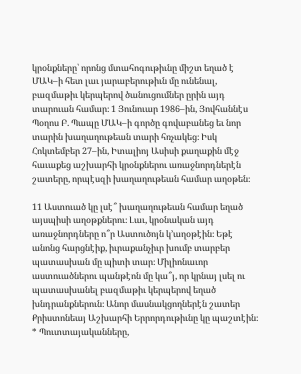կրօնքները՝ որոնց մտահոգութիւնը միշտ եղած է ՄԱԿ–ի հետ լաւ յարաբերութիւն մը ունենալ, բազմաթիւ կերպերով ծանուցումներ ըրին այդ տարուան համար։ 1 Յունուար 1986–ին, Յովհաննէս Պօղոս Բ. Պապը ՄԱԿ–ի գործը գովաբանեց եւ նոր տարին խաղաղութեան տարի հռչակեց։ Իսկ Հոկտեմբեր 27–ին, Իտալիոյ Ասիսի քաղաքին մէջ հաւաքեց աշխարհի կրօնքներու առաջնորդներէն շատերը, որպէսզի խաղաղութեան համար աղօթեն։

11 Աստուած կը լսէ՞ խաղաղութեան համար եղած այսպիսի աղօթքներու։ Լաւ, կրօնական այդ առաջնորդները ո՞ր Աստուծոյն կ’աղօթէին։ Եթէ անոնց հարցնէիք, իւրաքանչիւր խումբ տարբեր պատասխան մը պիտի տար։ Միլիոնաւոր աստուածներու պանթէոն մը կա՞յ, որ կրնայ լսել ու պատասխանել բազմաթիւ կերպերով եղած խնդրանքներուն։ Անոր մասնակցողներէն շատեր Քրիստոնեայ Աշխարհի Երրորդութիւնը կը պաշտէին։ * Պուտտայականները,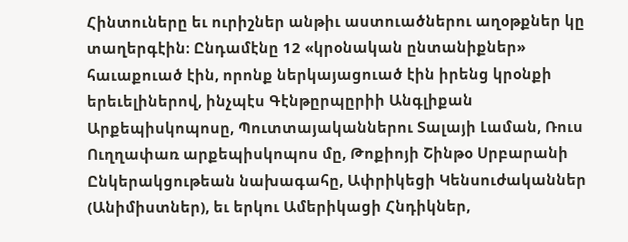Հինտուները եւ ուրիշներ անթիւ աստուածներու աղօթքներ կը տաղերգէին։ Ընդամէնը 12 «կրօնական ընտանիքներ» հաւաքուած էին, որոնք ներկայացուած էին իրենց կրօնքի երեւելիներով, ինչպէս Գէնթըրպըրիի Անգլիքան Արքեպիսկոպոսը, Պուտտայականներու Տալայի Լաման, Ռուս Ուղղափառ արքեպիսկոպոս մը, Թոքիոյի Շինթօ Սրբարանի Ընկերակցութեան նախագահը, Ափրիկեցի Կենսուժականներ (Անիմիստներ), եւ երկու Ամերիկացի Հնդիկներ,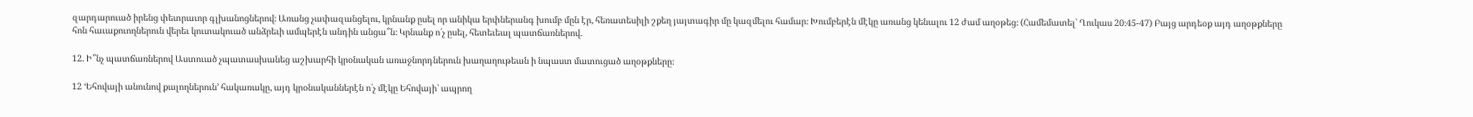զարդարուած իրենց փետրաւոր գլխանոցներով։ Առանց չափազանցելու, կրնանք ըսել որ անիկա երփներանգ խումբ մըն էր, հեռատեսիլի շքեղ յայտագիր մը կազմելու համար։ Խումբերէն մէկը առանց կենալու 12 ժամ աղօթեց։ (Համեմատել՝ Ղուկաս 20։45-47) Բայց արդեօք այդ աղօթքները հոն հաւաքուողներուն վերեւ կուտակուած անձրեւի ամպերէն անդին անցա՞ն։ Կրնանք ո՛չ ըսել, հետեւեալ պատճառներով.

12. Ի՞նչ պատճառներով Աստուած չպատասխանեց աշխարհի կրօնական առաջնորդներուն խաղաղութեան ի նպաստ մատուցած աղօթքները։

12 ‘Եհովայի անունով քալողներուն’ հակառակը, այդ կրօնականներէն ո՛չ մէկը Եհովայի՝ ապրող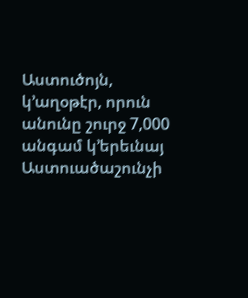Աստուծոյն, կ’աղօթէր, որուն անունը շուրջ 7,000 անգամ կ’երեւնայ Աստուածաշունչի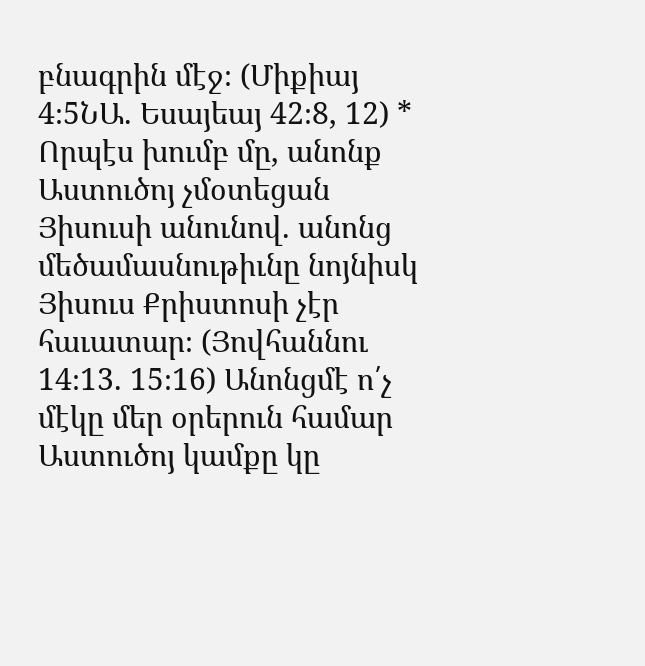բնագրին մէջ։ (Միքիայ 4։5ՆԱ. Եսայեայ 42։8, 12) * Որպէս խումբ մը, անոնք Աստուծոյ չմօտեցան Յիսուսի անունով. անոնց մեծամասնութիւնը նոյնիսկ Յիսուս Քրիստոսի չէր հաւատար։ (Յովհաննու 14։13. 15։16) Անոնցմէ ո՛չ մէկը մեր օրերուն համար Աստուծոյ կամքը կը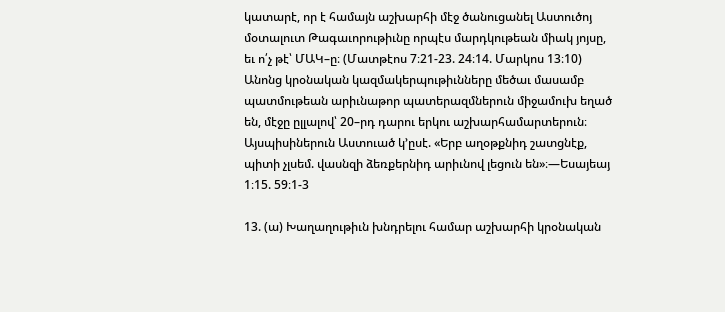կատարէ, որ է համայն աշխարհի մէջ ծանուցանել Աստուծոյ մօտալուտ Թագաւորութիւնը որպէս մարդկութեան միակ յոյսը, եւ ո՛չ թէ՝ ՄԱԿ–ը։ (Մատթէոս 7։21-23. 24։14. Մարկոս 13։10) Անոնց կրօնական կազմակերպութիւնները մեծաւ մասամբ պատմութեան արիւնաթոր պատերազմներուն միջամուխ եղած են, մէջը ըլլալով՝ 20–րդ դարու երկու աշխարհամարտերուն։ Այսպիսիներուն Աստուած կ’ըսէ. «Երբ աղօթքնիդ շատցնէք, պիտի չլսեմ. վասնզի ձեռքերնիդ արիւնով լեցուն են»։—Եսայեայ 1։15. 59։1-3

13. (ա) Խաղաղութիւն խնդրելու համար աշխարհի կրօնական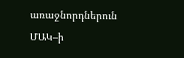առաջնորդներուն ՄԱԿ–ի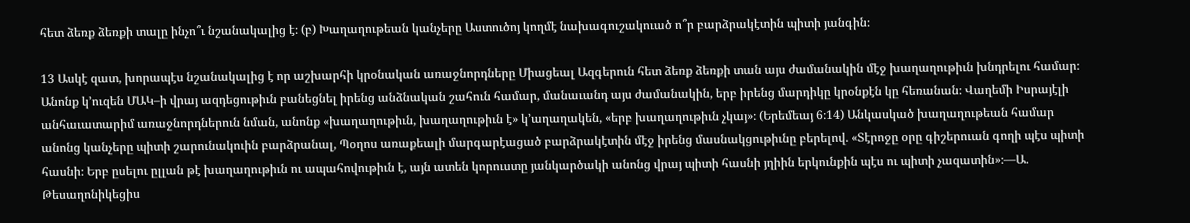հետ ձեռք ձեռքի տալը ինչո՞ւ նշանակալից է։ (բ) Խաղաղութեան կանչերը Աստուծոյ կողմէ նախագուշակուած ո՞ր բարձրակէտին պիտի յանգին։

13 Ասկէ զատ, խորապէս նշանակալից է որ աշխարհի կրօնական առաջնորդները Միացեալ Ազգերուն հետ ձեռք ձեռքի տան այս ժամանակին մէջ խաղաղութիւն խնդրելու համար։ Անոնք կ’ուզեն ՄԱԿ–ի վրայ ազդեցութիւն բանեցնել իրենց անձնական շահուն համար, մանաւանդ այս ժամանակին, երբ իրենց մարդիկը կրօնքէն կը հեռանան։ Վաղեմի Իսրայէլի անհաւատարիմ առաջնորդներուն նման, անոնք «խաղաղութիւն, խաղաղութիւն է» կ’աղաղակեն, «երբ խաղաղութիւն չկայ»։ (Երեմեայ 6։14) Անկասկած խաղաղութեան համար անոնց կանչերը պիտի շարունակուին բարձրանալ, Պօղոս առաքեալի մարգարէացած բարձրակէտին մէջ իրենց մասնակցութիւնը բերելով. «Տէրոջը օրը գիշերուան գողի պէս պիտի հասնի։ Երբ ըսելու ըլլան թէ խաղաղութիւն ու ապահովութիւն է, այն ատեն կորուստը յանկարծակի անոնց վրայ պիտի հասնի յղիին երկունքին պէս ու պիտի չազատին»։—Ա. Թեսաղոնիկեցիս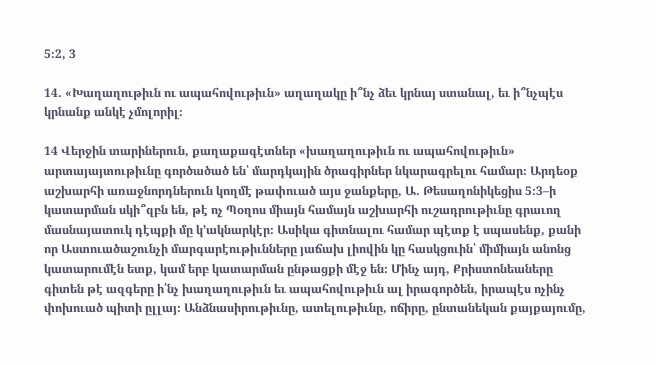5։2, 3

14. «Խաղաղութիւն ու ապահովութիւն» աղաղակը ի՞նչ ձեւ կրնայ ստանալ, եւ ի՞նչպէս կրնանք անկէ չմոլորիլ։

14 Վերջին տարիներուն, քաղաքագէտներ «խաղաղութիւն ու ապահովութիւն» արտայայտութիւնը գործածած են՝ մարդկային ծրագիրներ նկարագրելու համար։ Արդեօք աշխարհի առաջնորդներուն կողմէ թափուած այս ջանքերը, Ա. Թեսաղոնիկեցիս 5։3–ի կատարման սկի՞զբն են, թէ ոչ Պօղոս միայն համայն աշխարհի ուշադրութիւնը գրաւող մասնայատուկ դէպքի մը կ’ակնարկէր։ Ասիկա գիտնալու համար պէտք է սպասենք, քանի որ Աստուածաշունչի մարգարէութիւնները յաճախ լիովին կը հասկցուին՝ միմիայն անոնց կատարումէն ետք, կամ երբ կատարման ընթացքի մէջ են։ Մինչ այդ, Քրիստոնեաները գիտեն թէ ազգերը ի՛նչ խաղաղութիւն եւ ապահովութիւն ալ իրագործեն, իրապէս ոչինչ փոխուած պիտի ըլլայ։ Անձնասիրութիւնը, ատելութիւնը, ոճիրը, ընտանեկան քայքայումը,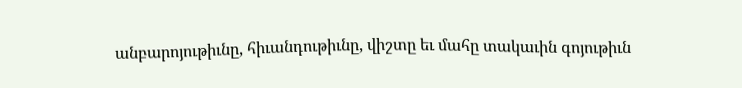անբարոյութիւնը, հիւանդութիւնը, վիշտը եւ մահը տակաւին գոյութիւն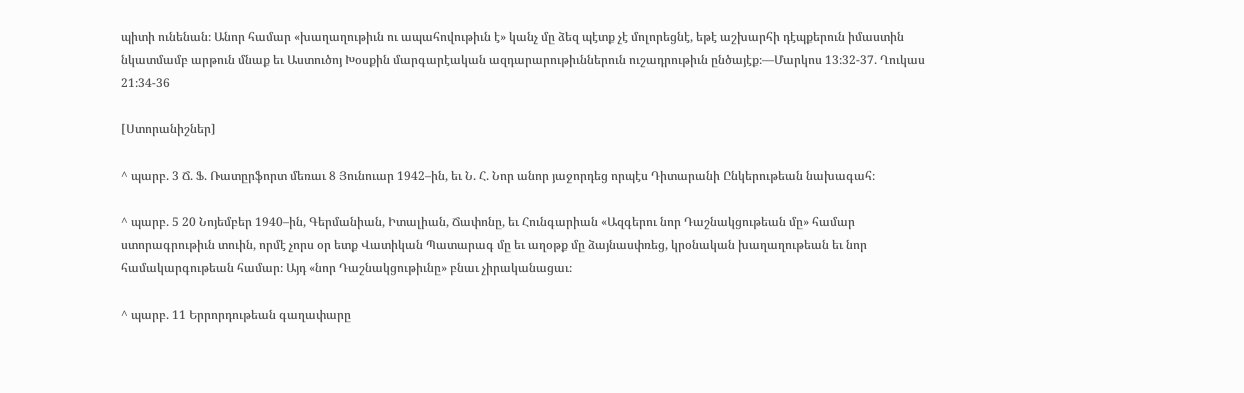պիտի ունենան։ Անոր համար «խաղաղութիւն ու ապահովութիւն է» կանչ մը ձեզ պէտք չէ մոլորեցնէ, եթէ աշխարհի դէպքերուն իմաստին նկատմամբ արթուն մնաք եւ Աստուծոյ Խօսքին մարգարէական ազդարարութիւններուն ուշադրութիւն ընծայէք։—Մարկոս 13։32-37. Ղուկաս 21։34-36

[Ստորանիշներ]

^ պարբ. 3 Ճ. Ֆ. Ռատըրֆորտ մեռաւ 8 Յունուար 1942–ին, եւ Ն. Հ. Նոր անոր յաջորդեց որպէս Դիտարանի Ընկերութեան նախագահ։

^ պարբ. 5 20 Նոյեմբեր 1940–ին, Գերմանիան, Իտալիան, Ճափոնը, եւ Հունգարիան «Ազգերու նոր Դաշնակցութեան մը» համար ստորագրութիւն տուին, որմէ չորս օր ետք Վատիկան Պատարագ մը եւ աղօթք մը ձայնասփռեց, կրօնական խաղաղութեան եւ նոր համակարգութեան համար։ Այդ «նոր Դաշնակցութիւնը» բնաւ չիրականացաւ։

^ պարբ. 11 Երրորդութեան գաղափարը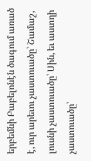երբեմնի Բաբելոնէն ծագում առած է, ուր արեւու չաստուածը՝ Շամաշ, լուսնի չաստուածը՝ Սին, եւ աստղի չաստուածը՝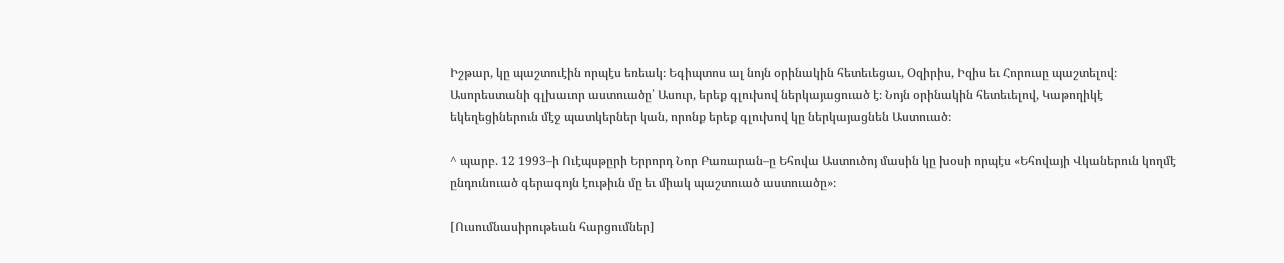Իշթար, կը պաշտուէին որպէս եռեակ։ Եգիպտոս ալ նոյն օրինակին հետեւեցաւ, Օզիրիս, Իզիս եւ Հորուսը պաշտելով։ Ասորեստանի գլխաւոր աստուածը՝ Ասուր, երեք գլուխով ներկայացուած է։ Նոյն օրինակին հետեւելով, Կաթողիկէ եկեղեցիներուն մէջ պատկերներ կան, որոնք երեք գլուխով կը ներկայացնեն Աստուած։

^ պարբ. 12 1993–ի Ուէպսթըրի Երրորդ Նոր Բառարան–ը Եհովա Աստուծոյ մասին կը խօսի որպէս «Եհովայի Վկաներուն կողմէ ընդունուած գերագոյն էութիւն մը եւ միակ պաշտուած աստուածը»։

[Ուսումնասիրութեան հարցումներ]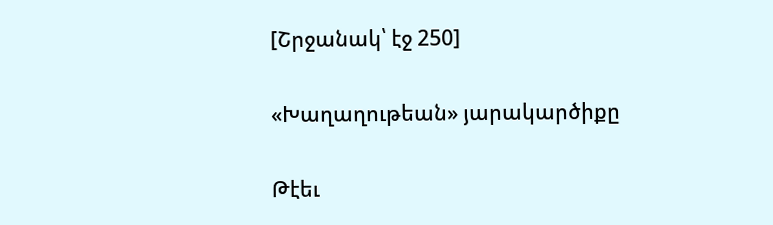[Շրջանակ՝ էջ 250]

«Խաղաղութեան» յարակարծիքը

Թէեւ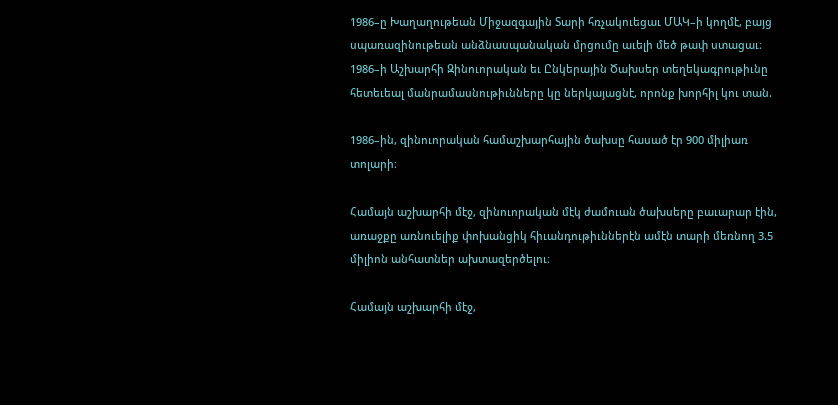1986–ը Խաղաղութեան Միջազգային Տարի հռչակուեցաւ ՄԱԿ–ի կողմէ, բայց սպառազինութեան անձնասպանական մրցումը աւելի մեծ թափ ստացաւ։ 1986–ի Աշխարհի Զինուորական եւ Ընկերային Ծախսեր տեղեկագրութիւնը հետեւեալ մանրամասնութիւնները կը ներկայացնէ, որոնք խորհիլ կու տան.

1986–ին, զինուորական համաշխարհային ծախսը հասած էր 900 միլիառ տոլարի։

Համայն աշխարհի մէջ, զինուորական մէկ ժամուան ծախսերը բաւարար էին, առաջքը առնուելիք փոխանցիկ հիւանդութիւններէն ամէն տարի մեռնող 3.5 միլիոն անհատներ ախտազերծելու։

Համայն աշխարհի մէջ,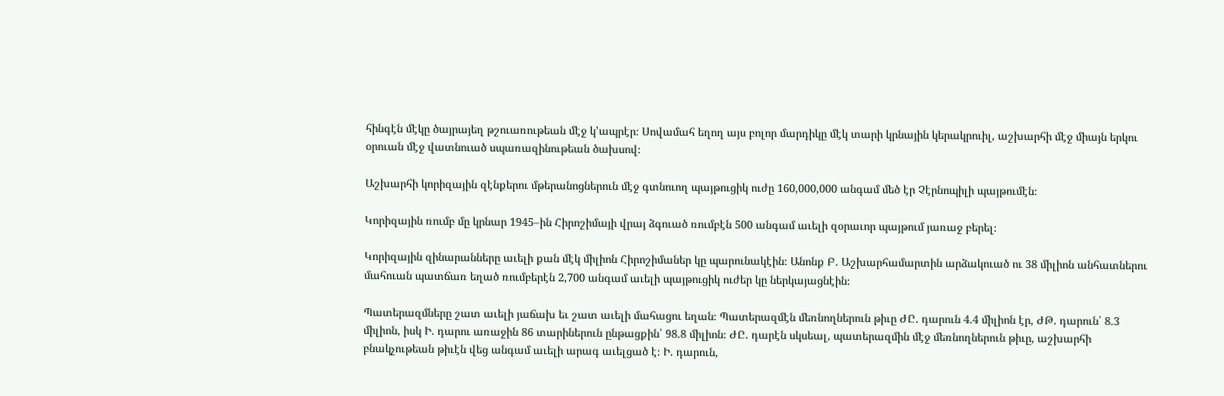հինգէն մէկը ծայրայեղ թշուառութեան մէջ կ’ապրէր։ Սովամահ եղող այս բոլոր մարդիկը մէկ տարի կրնային կերակրուիլ, աշխարհի մէջ միայն երկու օրուան մէջ վատնուած սպառազինութեան ծախսով։

Աշխարհի կորիզային զէնքերու մթերանոցներուն մէջ գտնուող պայթուցիկ ուժը 160,000,000 անգամ մեծ էր Չէրնոպիլի պայթումէն։

Կորիզային ռումբ մը կրնար 1945–ին Հիրոշիմայի վրայ ձգուած ռումբէն 500 անգամ աւելի զօրաւոր պայթում յառաջ բերել։

Կորիզային զինարանները աւելի քան մէկ միլիոն Հիրոշիմաներ կը պարունակէին։ Անոնք Բ. Աշխարհամարտին արձակուած ու 38 միլիոն անհատներու մահուան պատճառ եղած ռումբերէն 2,700 անգամ աւելի պայթուցիկ ուժեր կը ներկայացնէին։

Պատերազմները շատ աւելի յաճախ եւ շատ աւելի մահացու եղան։ Պատերազմէն մեռնողներուն թիւը ԺԸ. դարուն 4.4 միլիոն էր, ԺԹ. դարուն՝ 8.3 միլիոն, իսկ Ի. դարու առաջին 86 տարիներուն ընթացքին՝ 98.8 միլիոն։ ԺԸ. դարէն սկսեալ, պատերազմին մէջ մեռնողներուն թիւը, աշխարհի բնակչութեան թիւէն վեց անգամ աւելի արագ աւելցած է։ Ի. դարուն,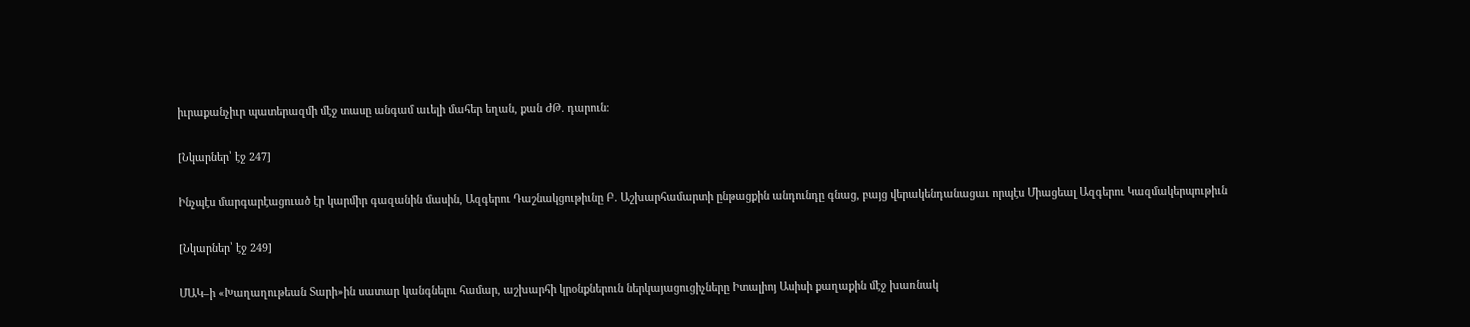իւրաքանչիւր պատերազմի մէջ տասը անգամ աւելի մահեր եղան, քան ԺԹ. դարուն։

[Նկարներ՝ էջ 247]

Ինչպէս մարգարէացուած էր կարմիր գազանին մասին, Ազգերու Դաշնակցութիւնը Բ. Աշխարհամարտի ընթացքին անդունդը գնաց, բայց վերակենդանացաւ որպէս Միացեալ Ազգերու Կազմակերպութիւն

[Նկարներ՝ էջ 249]

ՄԱԿ–ի «Խաղաղութեան Տարի»ին սատար կանգնելու համար, աշխարհի կրօնքներուն ներկայացուցիչները Իտալիոյ Ասիսի քաղաքին մէջ խառնակ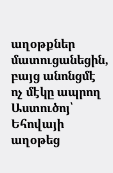աղօթքներ մատուցանեցին, բայց անոնցմէ ոչ մէկը ապրող Աստուծոյ՝ Եհովայի աղօթեց